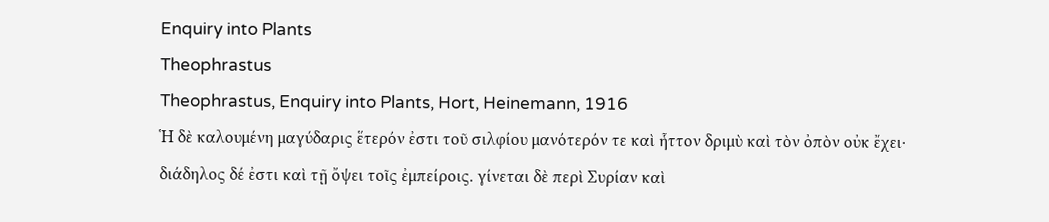Enquiry into Plants
Theophrastus
Theophrastus, Enquiry into Plants, Hort, Heinemann, 1916
Ἡ δὲ καλουμένη μαγύδαρις ἕτερόν ἐστι τοῦ σιλφίου μανότερόν τε καὶ ἧττον δριμὺ καὶ τὸν ὀπὸν οὐκ ἔχει· διάδηλος δέ ἐστι καὶ τῇ ὄψει τοῖς ἐμπείροις. γίνεται δὲ περὶ Συρίαν καὶ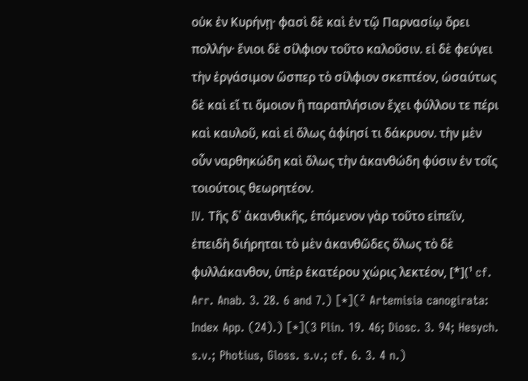οὐκ ἐν Κυρήνῃ· φασὶ δὲ καὶ ἐν τῷ Παρνασίῳ ὄρει πολλήν· ἔνιοι δὲ σίλφιον τοῦτο καλοῦσιν. εἰ δὲ φεύγει τὴν ἐργάσιμον ὥσπερ τὸ σίλφιον σκεπτέον, ὡσαύτως δὲ καὶ εἴ τι ὅμοιον ἢ παραπλήσιον ἔχει φύλλου τε πέρι καὶ καυλοῦ, καὶ εἰ ὅλως ἀφίησί τι δάκρυον. τὴν μὲν οὖν ναρθηκώδη καὶ ὅλως τὴν ἀκανθώδη φύσιν ἐν τοῖς τοιούτοις θεωρητέον.
IV. Τῆς δ᾿ ἀκανθικῆς, ἑπόμενον γὰρ τοῦτο εἰπεῖν, ἐπειδὴ διήρηται τὸ μὲν ἀκανθῶδες ὅλως τὸ δὲ φυλλάκανθον, ὑπὲρ ἑκατέρου χώρις λεκτέον, [*](¹ cf. Arr. Anab. 3. 28. 6 and 7.) [*](² Artemisia canogirata: Index App. (24).) [*](3 Plin. 19. 46; Diosc. 3. 94; Hesych. s.v.; Photius, Gloss. s.v.; cf. 6. 3. 4 n.)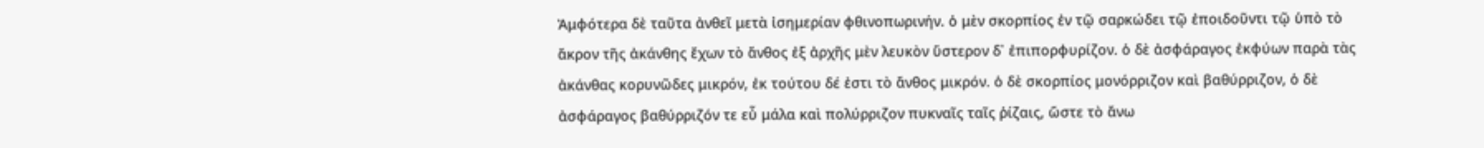Ἀμφότερα δὲ ταῦτα ἀνθεῖ μετὰ ἰσημερίαν φθινοπωρινήν. ὁ μὲν σκορπίος ἐν τῷ σαρκώδει τῷ ἐποιδοῦντι τῷ ὑπὸ τὸ ἄκρον τῆς ἀκάνθης ἔχων τὸ ἄνθος ἐξ ἀρχῆς μὲν λευκὸν ὕστερον δ᾿ ἐπιπορφυρίζον. ὁ δὲ ἀσφάραγος ἐκφύων παρὰ τὰς ἀκάνθας κορυνῶδες μικρόν, ἐκ τούτου δέ ἐστι τὸ ἄνθος μικρόν. ὁ δὲ σκορπίος μονόρριζον καὶ βαθύρριζον, ὁ δὲ ἀσφάραγος βαθύρριζόν τε εὖ μάλα καὶ πολύρριζον πυκναῖς ταῖς ῥίζαις, ὥστε τὸ ἄνω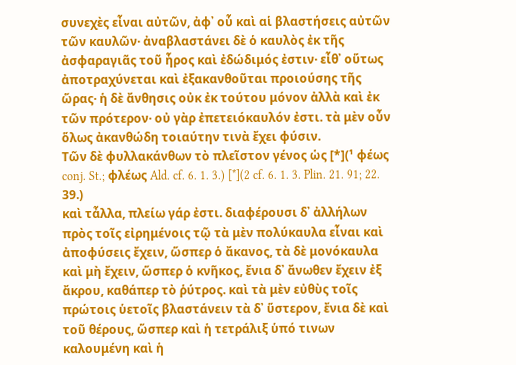συνεχὲς εἶναι αὐτῶν, ἀφ᾿ οὗ καὶ αἱ βλαστήσεις αὐτῶν τῶν καυλῶν· ἀναβλαστάνει δὲ ὁ καυλὸς ἐκ τῆς ἀσφαραγιᾶς τοῦ ἦρος καὶ ἐδώδιμός ἐστιν· εἶθ᾿ οὕτως ἀποτραχύνεται καὶ ἐξακανθοῦται προιούσης τῆς ὥρας· ἡ δὲ ἄνθησις οὐκ ἐκ τούτου μόνον ἀλλὰ καὶ ἐκ τῶν πρότερον· οὐ γὰρ ἐπετειόκαυλόν ἐστι. τὰ μὲν οὖν ὅλως ἀκανθώδη τοιαύτην τινὰ ἔχει φύσιν.
Τῶν δὲ φυλλακάνθων τὸ πλεῖστον γένος ὡς [*](¹ φέως conj. St.; φλέως Ald. cf. 6. 1. 3.) [*](2 cf. 6. 1. 3. Plin. 21. 91; 22. 39.)
καὶ τἆλλα, πλείω γάρ ἐστι. διαφέρουσι δ᾿ ἀλλήλων πρὸς τοῖς εἰρημένοις τῷ τὰ μὲν πολύκαυλα εἶναι καὶ ἀποφύσεις ἔχειν, ὥσπερ ὁ ἄκανος, τὰ δὲ μονόκαυλα καὶ μὴ ἔχειν, ὥσπερ ὁ κνῆκος, ἔνια δ᾿ ἄνωθεν ἔχειν ἐξ ἄκρου, καθάπερ τὸ ῥύτρος. καὶ τὰ μὲν εὐθὺς τοῖς πρώτοις ὑετοῖς βλαστάνειν τὰ δ᾿ ὕστερον, ἔνια δὲ καὶ τοῦ θέρους, ὥσπερ καὶ ἡ τετράλιξ ὑπό τινων καλουμένη καὶ ἡ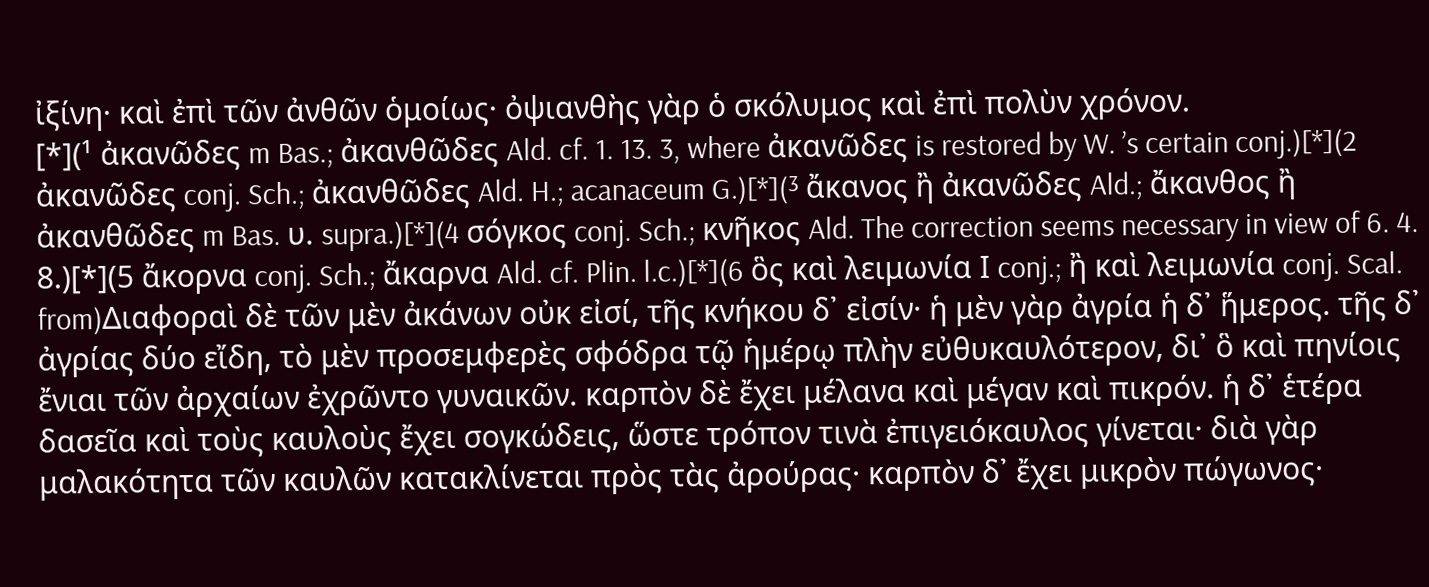ἰξίνη· καὶ ἐπὶ τῶν ἀνθῶν ὁμοίως· ὀψιανθὴς γὰρ ὁ σκόλυμος καὶ ἐπὶ πολὺν χρόνον.
[*](¹ ἀκανῶδες m Bas.; ἀκανθῶδες Ald. cf. 1. 13. 3, where ἀκανῶδες is restored by W. ’s certain conj.)[*](2 ἀκανῶδες conj. Sch.; ἀκανθῶδες Ald. H.; acanaceum G.)[*](³ ἄκανος ἢ ἀκανῶδες Ald.; ἄκανθος ἢ ἀκανθῶδες m Bas. υ. supra.)[*](4 σόγκος conj. Sch.; κνῆκος Ald. The correction seems necessary in view of 6. 4. 8.)[*](5 ἄκορνα conj. Sch.; ἄκαρνα Ald. cf. Plin. l.c.)[*](6 ὃς καὶ λειμωνία Ι conj.; ἢ καὶ λειμωνία conj. Scal. from)Διαφοραὶ δὲ τῶν μὲν ἀκάνων οὐκ εἰσί, τῆς κνήκου δ᾿ εἰσίν· ἡ μὲν γὰρ ἀγρία ἡ δ᾿ ἥμερος. τῆς δ᾿ ἀγρίας δύο εἴδη, τὸ μὲν προσεμφερὲς σφόδρα τῷ ἡμέρῳ πλὴν εὐθυκαυλότερον, δι᾿ ὃ καὶ πηνίοις ἔνιαι τῶν ἀρχαίων ἐχρῶντο γυναικῶν. καρπὸν δὲ ἔχει μέλανα καὶ μέγαν καὶ πικρόν. ἡ δ᾿ ἑτέρα δασεῖα καὶ τοὺς καυλοὺς ἔχει σογκώδεις, ὥστε τρόπον τινὰ ἐπιγειόκαυλος γίνεται· διὰ γὰρ μαλακότητα τῶν καυλῶν κατακλίνεται πρὸς τὰς ἀρούρας· καρπὸν δ᾿ ἔχει μικρὸν πώγωνος·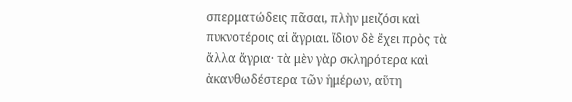σπερματώδεις πᾶσαι, πλὴν μειζόσι καὶ πυκνοτέροις αἱ ἄγριαι. ἴδιον δὲ ἔχει πρὸς τὰ ἄλλα ἄγρια· τὰ μὲν γὰρ σκληρότερα καὶ ἀκανθωδέστερα τῶν ἡμέρων, αὕτη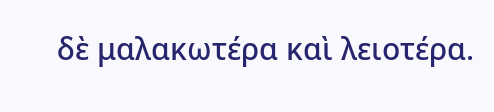δὲ μαλακωτέρα καὶ λειοτέρα.